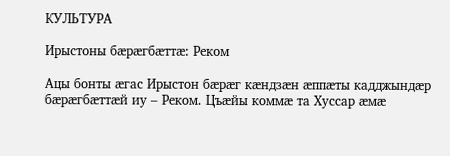КУЛЬТУРА

Ирыстоны бæрæгбæттæ: Реком

Ацы бонты æгас Ирыстон бæрæг кæндзæн æппæты кадджындæр бæрæгбæттæй иу – Реком. Цъæйы коммæ та Хуссар æмæ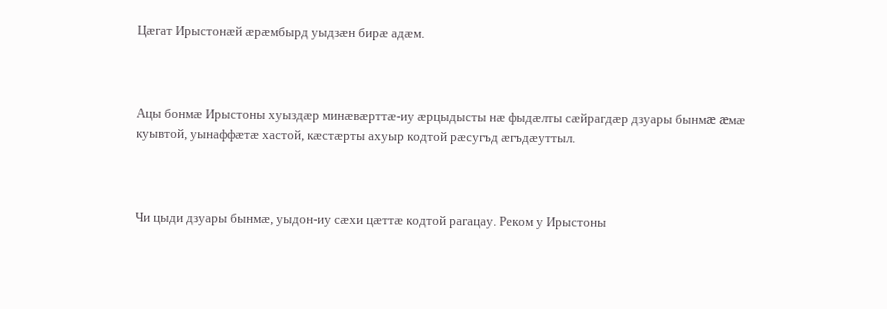Цæгат Ирыстонæй æрæмбырд уыдзæн бирæ адæм.



Ацы бонмæ Ирыстоны хуыздæр минæвæрттæ-иу æрцыдысты нæ фыдæлты сæйрагдæр дзуары бынмæ æмæ куывтой, уынаффæтæ хастой, кæстæрты ахуыр кодтой рæсугъд æгъдæуттыл.



Чи цыди дзуары бынмæ, уыдон-иу сæхи цæттæ кодтой рагацау. Реком у Ирыстоны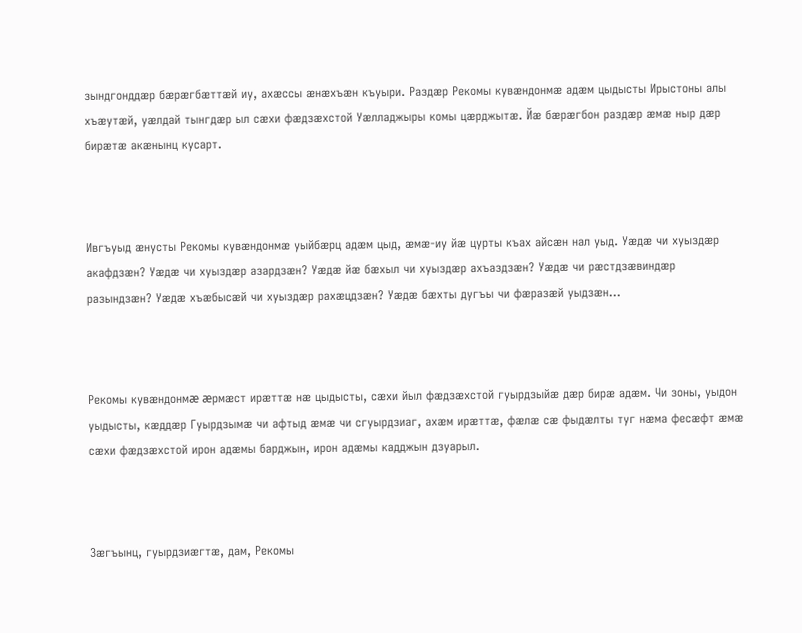зындгонддæр бæрæгбæттæй иу, ахæссы æнæхъæн къуыри. Раздæр Рекомы кувæндонмæ адæм цыдысты Ирыстоны алы хъæутæй, уæлдай тынгдæр ыл сæхи фæдзæхстой Уæлладжыры комы цæрджытæ. Йæ бæрæгбон раздæр æмæ ныр дæр бирæтæ акæнынц кусарт.



Ивгъуыд æнусты Рекомы кувæндонмæ уыйбæрц адæм цыд, æмæ-иу йæ цурты къах айсæн нал уыд. Уæдæ чи хуыздæр акафдзæн? Уæдæ чи хуыздæр азардзæн? Уæдæ йæ бæхыл чи хуыздæр ахъаздзæн? Уæдæ чи рæстдзæвиндæр разындзæн? Уæдæ хъæбысæй чи хуыздæр рахæцдзæн? Уæдæ бæхты дугъы чи фæразæй уыдзæн…



Рекомы кувæндонмæ æрмæст ирæттæ нæ цыдысты, сæхи йыл фæдзæхстой гуырдзыйæ дæр бирæ адæм. Чи зоны, уыдон уыдысты, кæддæр Гуырдзымæ чи афтыд æмæ чи сгуырдзиаг, ахæм ирæттæ, фæлæ сæ фыдæлты туг нæма фесæфт æмæ сæхи фæдзæхстой ирон адæмы барджын, ирон адæмы кадджын дзуарыл.



Зæгъынц, гуырдзиæгтæ, дам, Рекомы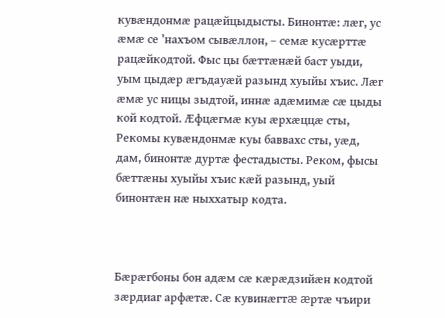кувæндонмæ рацæйцыдысты. Бинонтæ: лæг, ус æмæ се ’нахъом сывæллон, – семæ кусæрттæ рацæйкодтой. Фыс цы бæттæнæй баст уыди, уым цыдæр æгъдауæй разынд хуыйы хъис. Лæг æмæ ус ницы зыдтой, иннæ адæмимæ сæ цыды кой кодтой. Æфцæгмæ куы æрхæццæ сты, Рекомы кувæндонмæ куы баввахс сты, уæд, дам, бинонтæ дуртæ фестадысты. Реком, фысы бæттæны хуыйы хъис кæй разынд, уый бинонтæн нæ ныххатыр кодта.



Бæрæгбоны бон адæм сæ кæрæдзийæн кодтой зæрдиаг арфæтæ. Сæ кувинæгтæ æртæ чъири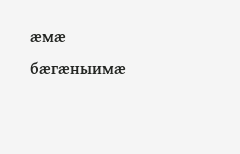æмæ бæгæныимæ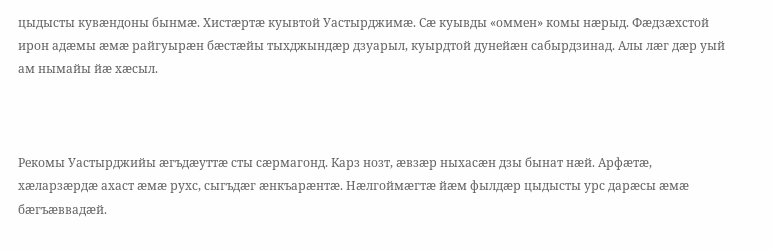цыдысты кувæндоны бынмæ. Хистæртæ куывтой Уастырджимæ. Сæ куывды «оммен» комы нæрыд. Фæдзæхстой ирон адæмы æмæ райгуырæн бæстæйы тыхджындæр дзуарыл, куырдтой дунейæн сабырдзинад. Алы лæг дæр уый ам нымайы йæ хæсыл.



Рекомы Уастырджийы æгъдæуттæ сты сæрмагонд. Карз нозт, æвзæр ныхасæн дзы бынат нæй. Арфæтæ, хæларзæрдæ ахаст æмæ рухс, сыгъдæг æнкъарæнтæ. Нæлгоймæгтæ йæм фылдæр цыдысты урс дарæсы æмæ бæгъæввадæй.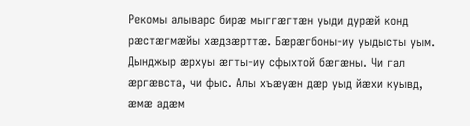Рекомы алыварс бирæ мыггæгтæн уыди дурæй конд рæстæгмæйы хæдзæрттæ. Бæрæгбоны-иу уыдысты уым. Дынджыр æрхуы æгты-иу сфыхтой бæгæны. Чи гал æргæвста, чи фыс. Алы хъæуæн дæр уыд йæхи куывд, æмæ адæм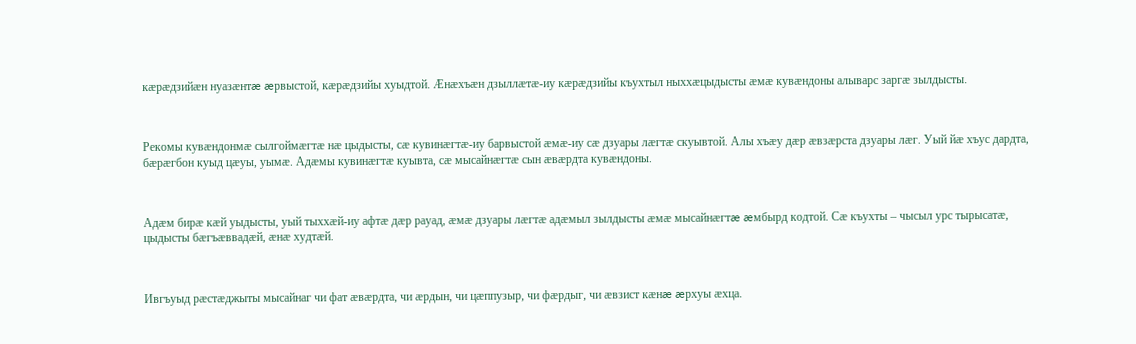кæрæдзийæн нуазæнтæ æрвыстой, кæрæдзийы хуыдтой. Æнæхъæн дзыллæтæ-иу кæрæдзийы къухтыл ныххæцыдысты æмæ кувæндоны алыварс заргæ зылдысты.



Рекомы кувæндонмæ сылгоймæгтæ нæ цыдысты, сæ кувинæгтæ-иу барвыстой æмæ-иу сæ дзуары лæгтæ скуывтой. Алы хъæу дæр æвзæрста дзуары лæг. Уый йæ хъус дардта, бæрæгбон куыд цæуы, уымæ. Адæмы кувинæгтæ куывта, сæ мысайнæгтæ сын æвæрдта кувæндоны.



Адæм бирæ кæй уыдысты, уый тыххæй-иу афтæ дæр рауад, æмæ дзуары лæгтæ адæмыл зылдысты æмæ мысайнæгтæ æмбырд кодтой. Сæ къухты – чысыл урс тырысатæ, цыдысты бæгъæввадæй, æнæ худтæй.



Ивгъуыд рæстæджыты мысайнаг чи фат æвæрдта, чи æрдын, чи цæппузыр, чи фæрдыг, чи æвзист кæнæ æрхуы æхца.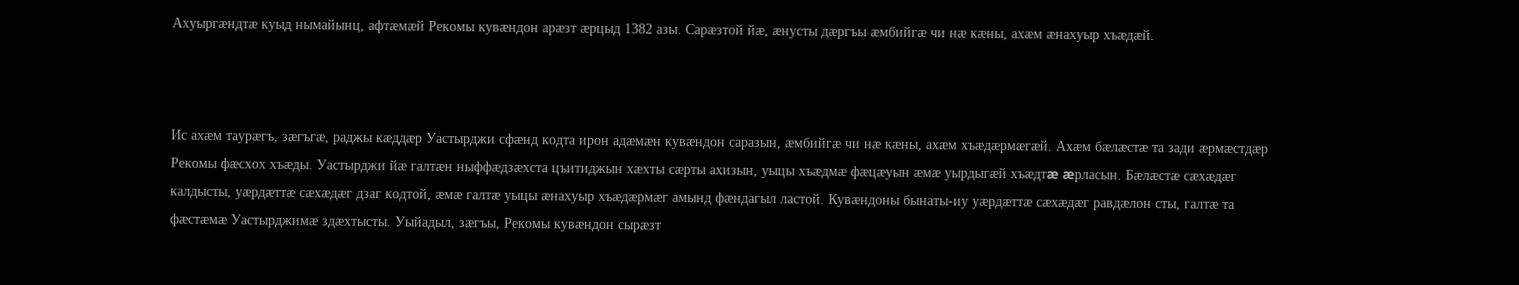Ахуыргæндтæ куыд нымайынц, афтæмæй Рекомы кувæндон арæзт æрцыд 1382 азы. Сарæзтой йæ, æнусты дæргъы æмбийгæ чи нæ кæны, ахæм æнахуыр хъæдæй.



Ис ахæм таурæгъ, зæгъгæ, раджы кæддæр Уастырджи сфæнд кодта ирон адæмæн кувæндон саразын, æмбийгæ чи нæ кæны, ахæм хъæдæрмæгæй. Ахæм бæлæстæ та зади æрмæстдæр Рекомы фæсхох хъæды. Уастырджи йæ галтæн ныффæдзæхста цъитиджын хæхты сæрты ахизын, уыцы хъæдмæ фæцæуын æмæ уырдыгæй хъæдтæ æрласын. Бæлæстæ сæхæдæг калдысты, уæрдæттæ сæхæдæг дзаг кодтой, æмæ галтæ уыцы æнахуыр хъæдæрмæг амынд фæндагыл ластой. Кувæндоны бынаты-иу уæрдæттæ сæхæдæг равдæлон сты, галтæ та фæстæмæ Уастырджимæ здæхтысты. Уыйадыл, зæгъы, Рекомы кувæндон сырæзт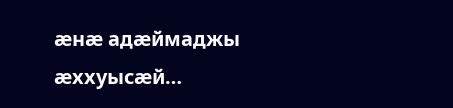æнæ адæймаджы æххуысæй…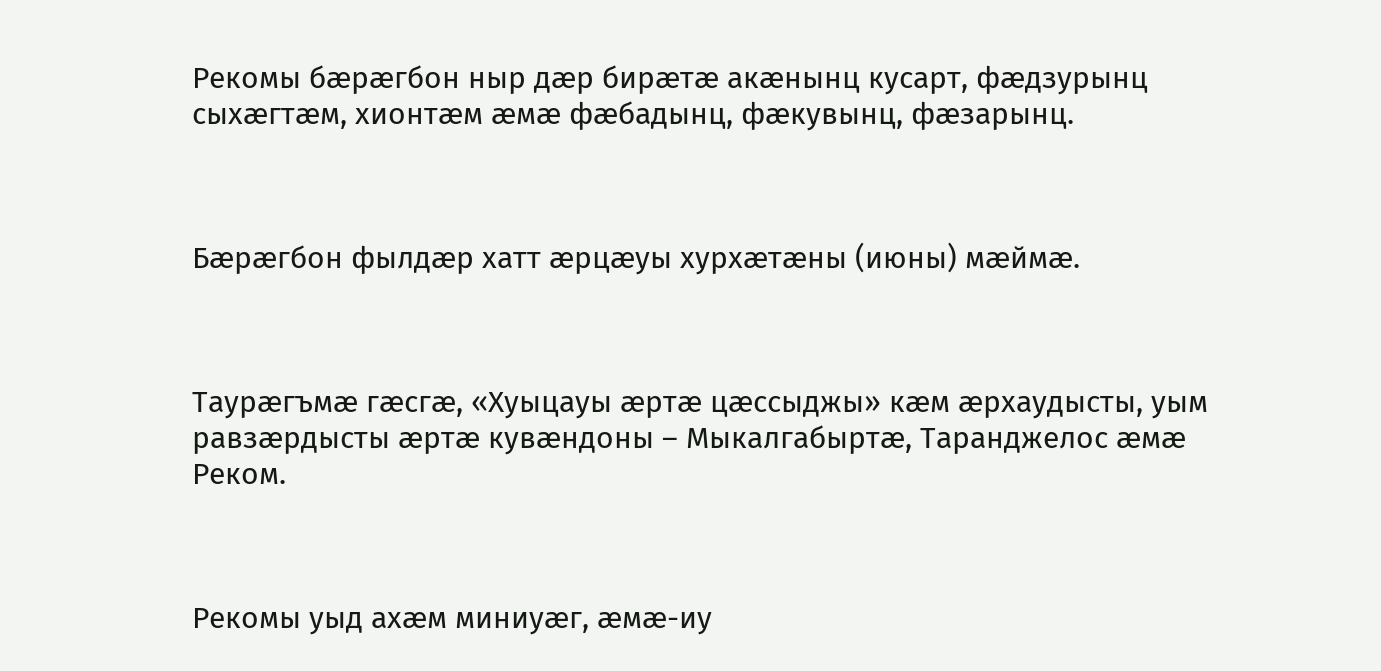Рекомы бæрæгбон ныр дæр бирæтæ акæнынц кусарт, фæдзурынц сыхæгтæм, хионтæм æмæ фæбадынц, фæкувынц, фæзарынц.



Бæрæгбон фылдæр хатт æрцæуы хурхæтæны (июны) мæймæ.



Таурæгъмæ гæсгæ, «Хуыцауы æртæ цæссыджы» кæм æрхаудысты, уым равзæрдысты æртæ кувæндоны – Мыкалгабыртæ, Таранджелос æмæ Реком.



Рекомы уыд ахæм миниуæг, æмæ-иу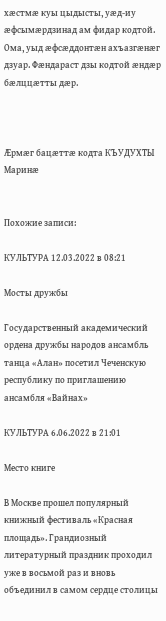хæстмæ куы цыдысты, уæд-иу æфсымæрдзинад ам фидар кодтой. Ома, уыд æфсæддонтæн ахъазгæнæг дзуар. Фæндараст дзы кодтой æндæр бæлццæтты дæр.



Æрмæг бацæттæ кодта КЪУДУХТЫ Маринæ


Похожие записи:

КУЛЬТУРА 12.03.2022 в 08:21

Мосты дружбы

Государственный академический ордена дружбы народов ансамбль танца «Алан» посетил Чеченскую республику по приглашению ансамбля «Вайнах»

КУЛЬТУРА 6.06.2022 в 21:01

Место книге

В Москве прошел популярный книжный фестиваль «Красная площадь». Грандиозный литературный праздник проходил уже в восьмой раз и вновь объединил в самом сердце столицы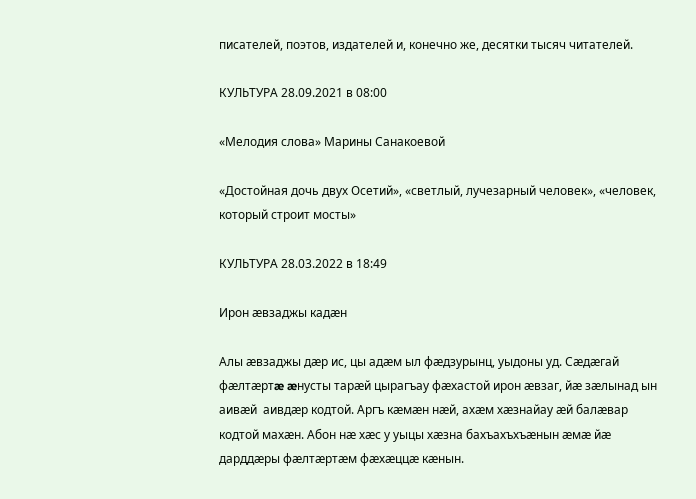писателей, поэтов, издателей и, конечно же, десятки тысяч читателей.

КУЛЬТУРА 28.09.2021 в 08:00

«Мелодия слова» Марины Санакоевой

«Достойная дочь двух Осетий», «светлый, лучезарный человек», «человек, который строит мосты»

КУЛЬТУРА 28.03.2022 в 18:49

Ирон æвзаджы кадæн

Алы æвзаджы дæр ис, цы адæм ыл фæдзурынц, уыдоны уд. Сæдæгай фæлтæртæ æнусты тарæй цырагъау фæхастой ирон æвзаг, йæ зæлынад ын аивæй  аивдæр кодтой. Аргъ кæмæн нæй, ахæм хæзнайау æй балæвар кодтой махæн. Абон нæ хæс у уыцы хæзна бахъахъхъæнын æмæ йæ дарддæры фæлтæртæм фæхæццæ кæнын.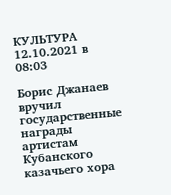КУЛЬТУРА 12.10.2021 в 08:03

Борис Джанаев вручил государственные награды артистам Кубанского казачьего хора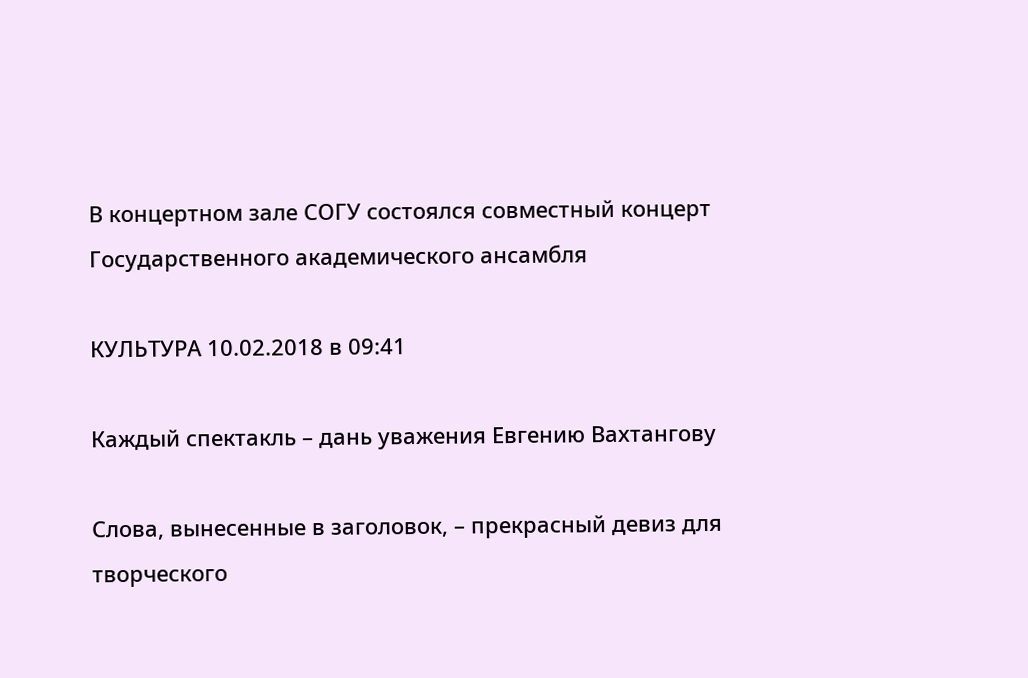В концертном зале СОГУ состоялся совместный концерт Государственного академического ансамбля

КУЛЬТУРА 10.02.2018 в 09:41

Каждый спектакль – дань уважения Евгению Вахтангову

Слова, вынесенные в заголовок, – прекрасный девиз для творческого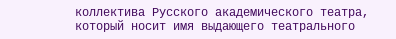коллектива Русского академического театра, который носит имя выдающего театрального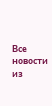Все новости из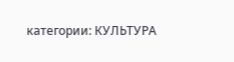категории: КУЛЬТУРА